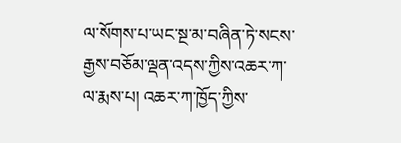ལ་སོགས་པ་ཡང་སྔ་མ་བཞིན་ཏེ་སངས་རྒྱས་བཅོམ་ལྡན་འདས་ཀྱིས་འཆར་ཀ་ལ་རྨས་པ། འཆར་ཀ་ཁྱོད་ཀྱིས་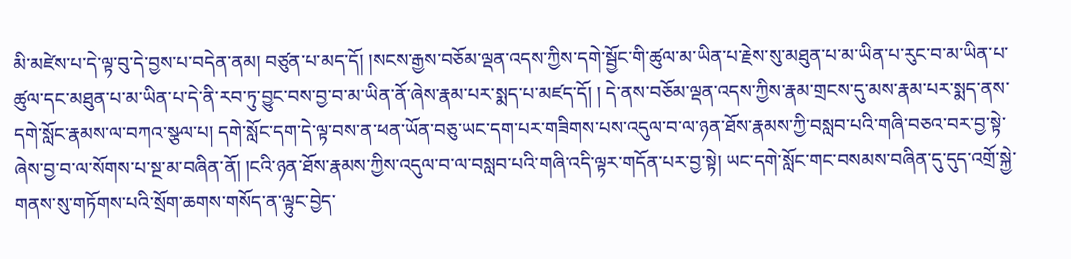མི་མཛེས་པ་དེ་ལྟ་བུ་དེ་བྱས་པ་བདེན་ནམ། བཙུན་པ་མད་དོ། །སངས་རྒྱས་བཅོམ་ལྡན་འདས་ཀྱིས་དགེ་སྦྱོང་གི་ཚུལ་མ་ཡིན་པ་རྗེས་སུ་མཐུན་པ་མ་ཡིན་པ་རུང་བ་མ་ཡིན་པ་ཚུལ་དང་མཐུན་པ་མ་ཡིན་པ་དེ་ནི་རབ་ཏུ་བྱུང་བས་བྱ་བ་མ་ཡིན་ནོ་ཞེས་རྣམ་པར་སྨད་པ་མཛད་དོ། ། དེ་ནས་བཅོམ་ལྡན་འདས་ཀྱིས་རྣམ་གྲངས་དུ་མས་རྣམ་པར་སྨད་ནས་དགེ་སློང་རྣམས་ལ་བཀའ་སྩལ་པ། དགེ་སློང་དག་དེ་ལྟ་བས་ན་ཕན་ཡོན་བཅུ་ཡང་དག་པར་གཟིགས་པས་འདུལ་བ་ལ་ཉན་ཐོས་རྣམས་ཀྱི་བསླབ་པའི་གཞི་བཅའ་བར་བྱ་སྟེ་ཞེས་བྱ་བ་ལ་སོགས་པ་སྔ་མ་བཞིན་ནོ། །ངའི་ཉན་ཐོས་རྣམས་ཀྱིས་འདུལ་བ་ལ་བསླབ་པའི་གཞི་འདི་ལྟར་གདོན་པར་བྱ་སྟེ། ཡང་དགེ་སློང་གང་བསམས་བཞིན་དུ་དུད་འགྲོ་སྐྱེ་གནས་སུ་གཏོགས་པའི་སྲོག་ཆགས་གསོད་ན་ལྟུང་བྱེད་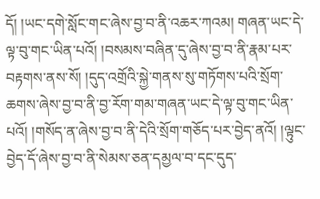དོ། །ཡང་དགེ་སློང་གང་ཞེས་བྱ་བ་ནི་འཆར་ཀའམ། གཞན་ཡང་དེ་ལྟ་བུ་གང་ཡིན་པའོ། །བསམས་བཞིན་དུ་ཞེས་བྱ་བ་ནི་རྣམ་པར་བརྟགས་ནས་སོ། །དུད་འགྲོའི་སྐྱེ་གནས་སུ་གཏོགས་པའི་སྲོག་ཆགས་ཞེས་བྱ་བ་ནི་བྱ་རོག་གམ་གཞན་ཡང་དེ་ལྟ་བུ་གང་ཡིན་པའོ། །གསོད་ན་ཞེས་བྱ་བ་ནི་དེའི་སྲོག་གཅོད་པར་བྱེད་ནའོ། །ལྟུང་བྱེད་དོ་ཞེས་བྱ་བ་ནི་སེམས་ཅན་དམྱལ་བ་དང་དུད་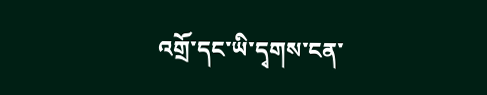འགྲོ་དང་ཡི་དྭགས་ངན་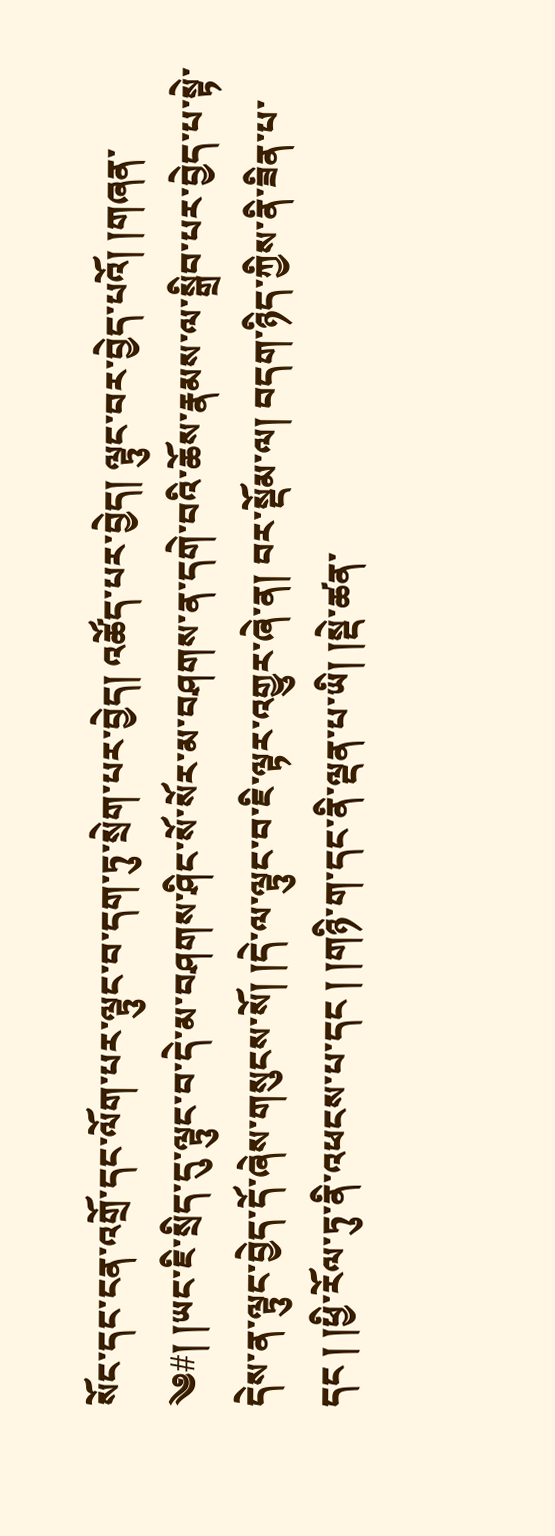སོང་དང་ངན་འགྲོ་དང་ལོག་པར་ལྟུང་བ་དག་ཏུ་སྲེག་པར་བྱེད། འཚོད་པར་བྱེད། ལྟུང་བར་བྱེད་པའོ། །གཞན་
༄#། །ཡང་ཇི་སྲིད་དུ་ལྟུང་བ་དེ་མ་བཤགས་ཤིང་སོ་སོར་མ་བཤགས་ན་དགེ་བའི་ཆོས་རྣམས་ལ་སྒྲིབ་པར་བྱེད་པ་སྟེ་དེས་ན་ལྟུང་བྱེད་དོ་ཞེས་གསུངས་སོ། །དེ་ལ་ལྟུང་བ་ཇི་ལྟར་འགྱུར་ཞེ་ན། བར་སྡོམ་ལ། བདག་ཉིད་ཀྱིས་ནི་ཟིན་པ་དང ། །ཕྱི་རོལ་ཏུ་ནི་འཕངས་པ་དང ། །གཉི་ག་དང་ནི་ལྡན་པ་ཡི། །སྡེ་ཚན་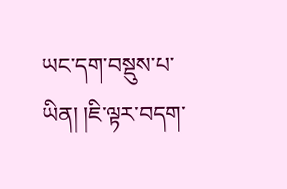ཡང་དག་བསྡུས་པ་ཡིན། །ཇི་ལྟར་བདག་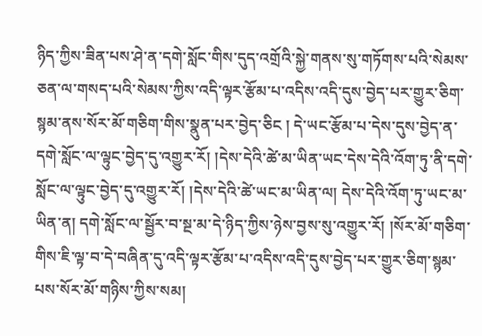ཉིད་ཀྱིས་ཟིན་པས་ཤེ་ན་དགེ་སློང་གིས་དུད་འགྲོའི་སྐྱེ་གནས་སུ་གཏོགས་པའི་སེམས་ཅན་ལ་གསད་པའི་སེམས་ཀྱིས་འདི་ལྟར་རྩོམ་པ་འདིས་འདི་དུས་བྱེད་པར་གྱུར་ཅིག་སྙམ་ནས་སོར་མོ་གཅིག་གིས་སྣུན་པར་བྱེད་ཅིང ། དེ་ཡང་རྩོམ་པ་དེས་དུས་བྱེད་ན་དགེ་སློང་ལ་ལྟུང་བྱེད་དུ་འགྱུར་རོ། །དེས་དེའི་ཚེ་མ་ཡིན་ཡང་དེས་དེའི་འོག་ཏུ་ནི་དགེ་སློང་ལ་ལྟུང་བྱེད་དུ་འགྱུར་རོ། །དེས་དེའི་ཚེ་ཡང་མ་ཡིན་ལ། དེས་དེའི་འོག་ཏུ་ཡང་མ་ཡིན་ན། དགེ་སློང་ལ་སྦྱོར་བ་སྔ་མ་དེ་ཉིད་ཀྱིས་ཉེས་བྱས་སུ་འགྱུར་རོ། །སོར་མོ་གཅིག་གིས་ཇི་ལྟ་བ་དེ་བཞིན་དུ་འདི་ལྟར་རྩོམ་པ་འདིས་འདི་དུས་བྱེད་པར་གྱུར་ཅིག་སྙམ་པས་སོར་མོ་གཉིས་ཀྱིས་སམ།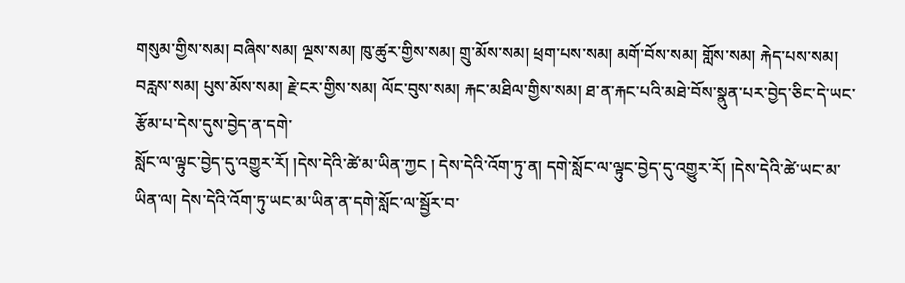གསུམ་གྱིས་སམ། བཞིས་སམ། ལྔས་སམ། ཁུ་ཚུར་གྱིས་སམ། གྲུ་མོས་སམ། ཕྲག་པས་སམ། མགོ་བོས་སམ། གློས་སམ། རྐེད་པས་སམ། བརླས་སམ། པུས་མོས་སམ། རྗེ་ངར་གྱིས་སམ། ལོང་བུས་སམ། རྐང་མཐིལ་གྱིས་སམ། ཐ་ན་རྐང་པའི་མཐེ་བོས་སྣུན་པར་བྱེད་ཅིང་དེ་ཡང་རྩོམ་པ་དེས་དུས་བྱེད་ན་དགེ་
སློང་ལ་ལྟུང་བྱེད་དུ་འགྱུར་རོ། །དེས་དེའི་ཚེ་མ་ཡིན་ཀྱང ། དེས་དེའི་འོག་ཏུ་ན། དགེ་སློང་ལ་ལྟུང་བྱེད་དུ་འགྱུར་རོ། །དེས་དེའི་ཚེ་ཡང་མ་ཡིན་ལ། དེས་དེའི་འོག་ཏུ་ཡང་མ་ཡིན་ན་དགེ་སློང་ལ་སྦྱོར་བ་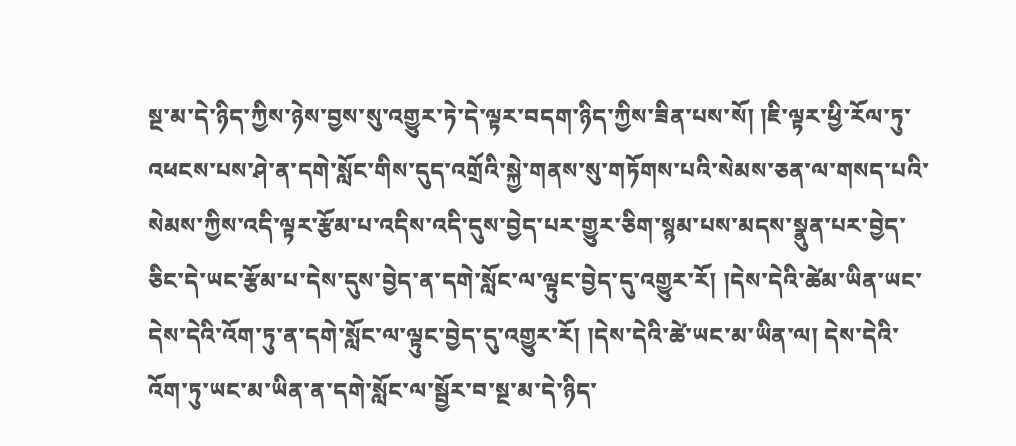སྔ་མ་དེ་ཉིད་ཀྱིས་ཉེས་བྱས་སུ་འགྱུར་ཏེ་དེ་ལྟར་བདག་ཉིད་ཀྱིས་ཟིན་པས་སོ། །ཇི་ལྟར་ཕྱི་རོལ་ཏུ་འཕངས་པས་ཤེ་ན་དགེ་སློང་གིས་དུད་འགྲོའི་སྐྱེ་གནས་སུ་གཏོགས་པའི་སེམས་ཅན་ལ་གསད་པའི་སེམས་ཀྱིས་འདི་ལྟར་རྩོམ་པ་འདིས་འདི་དུས་བྱེད་པར་གྱུར་ཅིག་སྙམ་པས་མདས་སྣུན་པར་བྱེད་ཅིང་དེ་ཡང་རྩོམ་པ་དེས་དུས་བྱེད་ན་དགེ་སློང་ལ་ལྟུང་བྱེད་དུ་འགྱུར་རོ། །དེས་དེའི་ཚེམ་ཡིན་ཡང་དེས་དེའི་འོག་ཏུ་ན་དགེ་སློང་ལ་ལྟུང་བྱེད་དུ་འགྱུར་རོ། །དེས་དེའི་ཚེ་ཡང་མ་ཡིན་ལ། དེས་དེའི་འོག་ཏུ་ཡང་མ་ཡིན་ན་དགེ་སློང་ལ་སྦྱོར་བ་སྔ་མ་དེ་ཉིད་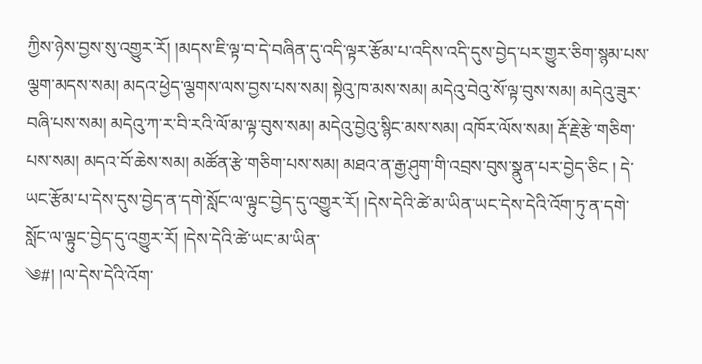ཀྱིས་ཉེས་བྱས་སུ་འགྱུར་རོ། །མདས་ཇི་ལྟ་བ་དེ་བཞིན་དུ་འདི་ལྟར་རྩོམ་པ་འདིས་འདི་དུས་བྱེད་པར་གྱུར་ཅིག་སྙམ་པས་ལྕག་མདས་སམ། མདའ་ཕྱེད་ལྕགས་ལས་བྱས་པས་སམ། སྟེའུ་ཁ་མས་སམ། མདེའུ་བེའུ་སོ་ལྟ་བུས་སམ། མདེའུ་ཟུར་བཞི་པས་སམ། མདེའུ་ཀ་ར་བི་རའི་ལོ་མ་ལྟ་བུས་སམ། མདེའུ་བྱེའུ་སྙིང་མས་སམ། འཁོར་ལོས་སམ། རྡོ་རྗེ་རྩེ་གཅིག་པས་སམ། མདའ་བོ་ཆེས་སམ། མཚོན་རྩེ་གཅིག་པས་སམ། མཐའ་ན་རྒྱ་ཤུག་གི་འབྲས་བུས་སྣུན་པར་བྱེད་ཅིང ། དེ་ཡང་རྩོམ་པ་དེས་དུས་བྱེད་ན་དགེ་སློང་ལ་ལྟུང་བྱེད་དུ་འགྱུར་རོ། །དེས་དེའི་ཚེ་མ་ཡིན་ཡང་དེས་དེའི་འོག་ཏུ་ན་དགེ་སློང་ལ་ལྟུང་བྱེད་དུ་འགྱུར་རོ། །དེས་དེའི་ཚེ་ཡང་མ་ཡིན་
༄#། །ལ་དེས་དེའི་འོག་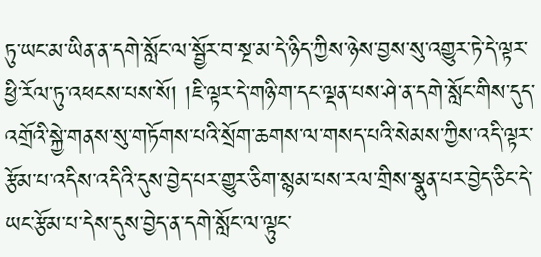ཏུ་ཡང་མ་ཡིན་ན་དགེ་སློང་ལ་སྦྱོར་བ་སྔ་མ་དེ་ཉིད་ཀྱིས་ཉེས་བྱས་སུ་འགྱུར་ཏེ་དེ་ལྟར་ཕྱི་རོལ་ཏུ་འཕངས་པས་སོ། །ཇི་ལྟར་དེ་གཉི་ག་དང་ལྡན་པས་ཤེ་ན་དགེ་སློང་གིས་དུད་འགྲོའི་སྐྱེ་གནས་སུ་གཏོགས་པའི་སྲོག་ཆགས་ལ་གསད་པའི་སེམས་ཀྱིས་འདི་ལྟར་རྩོམ་པ་འདིས་འདིའི་དུས་བྱེད་པར་གྱུར་ཅིག་སྙམ་པས་རལ་གྲིས་སྣུན་པར་བྱེད་ཅིང་དེ་ཡང་རྩོམ་པ་དེས་དུས་བྱེད་ན་དགེ་སློང་ལ་ལྟུང་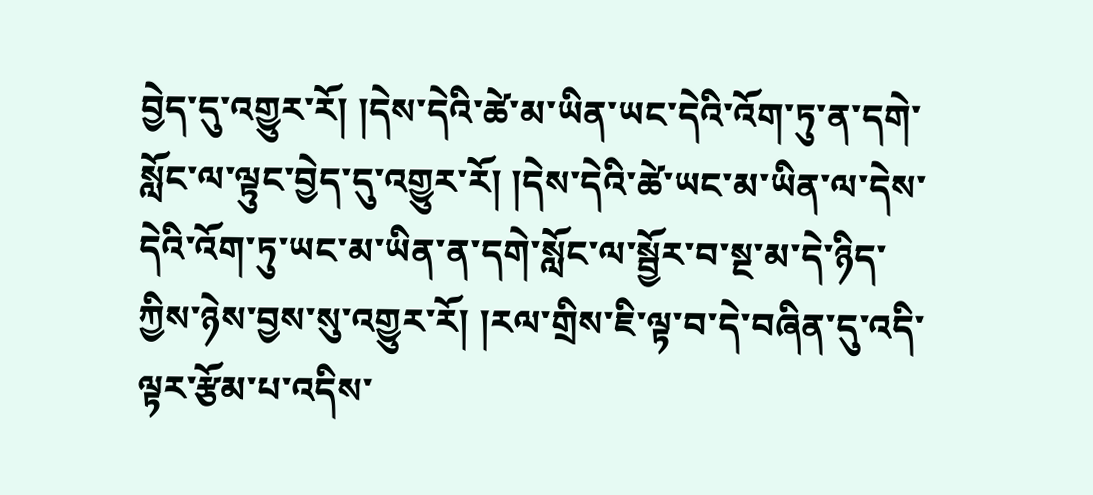བྱེད་དུ་འགྱུར་རོ། །དེས་དེའི་ཚེ་མ་ཡིན་ཡང་དེའི་འོག་ཏུ་ན་དགེ་སློང་ལ་ལྟུང་བྱེད་དུ་འགྱུར་རོ། །དེས་དེའི་ཚེ་ཡང་མ་ཡིན་ལ་དེས་དེའི་འོག་ཏུ་ཡང་མ་ཡིན་ན་དགེ་སློང་ལ་སྦྱོར་བ་སྔ་མ་དེ་ཉིད་ཀྱིས་ཉེས་བྱས་སུ་འགྱུར་རོ། །རལ་གྲིས་ཇི་ལྟ་བ་དེ་བཞིན་དུ་འདི་ལྟར་རྩོམ་པ་འདིས་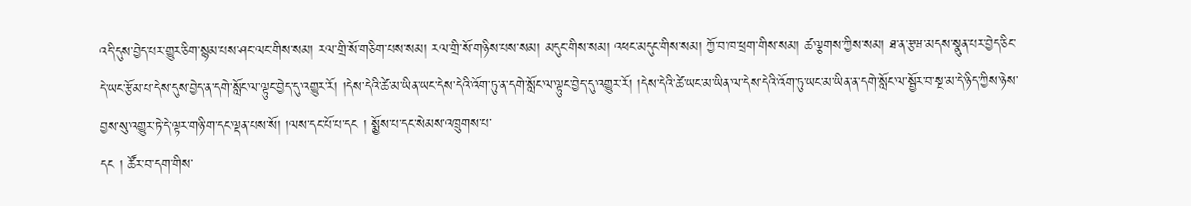འདི་དུས་བྱེད་པར་གྱུར་ཅིག་སྙམ་པས་ཤང་ལང་གིས་སམ། རལ་གྲི་སོ་གཅིག་པས་སམ། རལ་གྲི་སོ་གཉིས་པས་སམ། མདུང་གིས་སམ། འཕང་མདུང་གིས་སམ། ཀྱོ་བ་ཁ་ཕྲག་གིས་སམ། ཚ་ལྕགས་ཀྱིས་སམ། ཐ་ན་རྩཝ་མདས་སྣུན་པར་བྱེད་ཅིང་དེ་ཡང་རྩོམ་པ་དེས་དུས་བྱེད་ན་དགེ་སློང་ལ་ལྟུང་བྱེད་དུ་འགྱུར་རོ། །དེས་དེའི་ཚེ་མ་ཡིན་ཡང་དེས་དེའི་འོག་ཏུ་ན་དགེ་སློང་ལ་ལྟུང་བྱེད་དུ་འགྱུར་རོ། །དེས་དེའི་ཚེ་ཡང་མ་ཡིན་ལ་དེས་དེའི་འོག་ཏུ་ཡང་མ་ཡིན་ན་དགེ་སློང་ལ་སྦྱོར་བ་སྔ་མ་དེ་ཉིད་ཀྱིས་ཉེས་བྱས་སུ་འགྱུར་ཏེ་དེ་ལྟར་གཉི་ག་དང་ལྡན་པས་སོ། །ལས་དང་པོ་པ་དང ། སྨྱོས་པ་དང་སེམས་འཁྲུགས་པ་
དང ། ཚོར་བ་དག་གིས་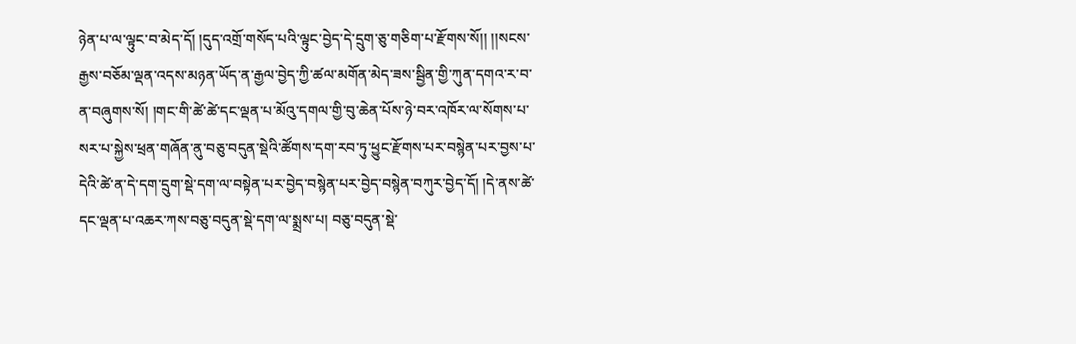ཉེན་པ་ལ་ལྟུང་བ་མེད་དོ། །དུད་འགྲོ་གསོད་པའི་ལྟུང་བྱེད་དེ་དྲུག་ཅུ་གཅིག་པ་རྫོགས་སོ།། །།སངས་རྒྱས་བཅོམ་ལྡན་འདས་མཉན་ཡོད་ན་རྒྱལ་བྱེད་ཀྱི་ཚལ་མགོན་མེད་ཟས་སྦྱིན་གྱི་ཀུན་དགའ་ར་བ་ན་བཞུགས་སོ། །གང་གི་ཚེ་ཚེ་དང་ལྡན་པ་མོའུ་དགལ་གྱི་བུ་ཆེན་པོས་ཉེ་བར་འཁོར་ལ་སོགས་པ་སར་པ་སྐྱེས་ཕྲན་གཞོན་ནུ་བཅུ་བདུན་སྡེའི་ཚོགས་དག་རབ་ཏུ་ཕྱུང་རྫོགས་པར་བསྙེན་པར་བྱས་པ་དེའི་ཚེ་ན་དེ་དག་དྲུག་སྡེ་དག་ལ་བསྟེན་པར་བྱེད་བསྙེན་པར་བྱེད་བསྙེན་བཀུར་བྱེད་དོ། །དེ་ནས་ཚེ་དང་ལྡན་པ་འཆར་ཀས་བཅུ་བདུན་སྡེ་དག་ལ་སྨྲས་པ། བཅུ་བདུན་སྡེ་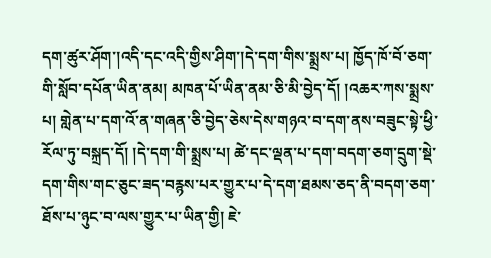དག་ཚུར་ཤོག་།འདི་དང་འདི་གྱིས་ཤིག་།དེ་དག་གིས་སྨྲས་པ། ཁྱོད་ཁོ་བོ་ཅག་གི་སློབ་དཔོན་ཡིན་ནམ། མཁན་པོ་ཡིན་ནམ་ཅི་མི་བྱེད་དོ། །འཆར་ཀས་སྨྲས་པ། གླེན་པ་དག་འོ་ན་གཞན་ཅི་བྱེད་ཅེས་དེས་གཉའ་བ་དག་ནས་བཟུང་སྟེ་ཕྱི་རོལ་ཏུ་བསྐྲད་དོ། །དེ་དག་གི་སྨྲས་པ། ཚེ་དང་ལྡན་པ་དག་བདག་ཅག་དྲུག་སྡེ་དག་གིས་གང་ཅུང་ཟད་བརྙས་པར་གྱུར་པ་དེ་དག་ཐམས་ཅད་ནི་བདག་ཅག་ཐོས་པ་ཉུང་བ་ལས་གྱུར་པ་ཡིན་གྱི། ཇེ་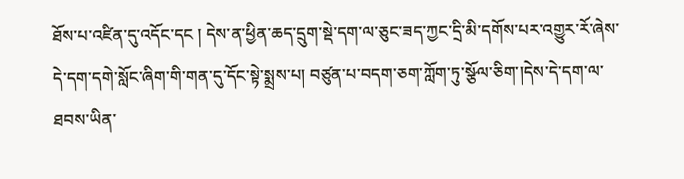ཐོས་པ་འཛིན་དུ་འདོང་དང ། དེས་ན་ཕྱིན་ཆད་དྲུག་སྡེ་དག་ལ་ཅུང་ཟད་ཀྱང་དྲི་མི་དགོས་པར་འགྱུར་རོ་ཞེས་དེ་དག་དགེ་སློང་ཞིག་གི་གན་དུ་དོང་སྟེ་སྨྲས་པ། བཙུན་པ་བདག་ཅག་ཀློག་ཏུ་སྩོལ་ཅིག་།དེས་དེ་དག་ལ་ཐབས་ཡིན་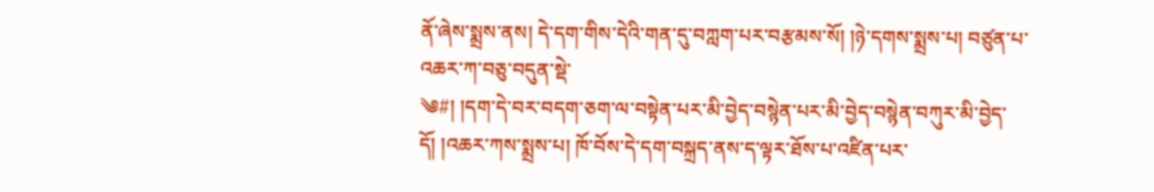ནོ་ཞེས་སྨྲས་ནས། དེ་དག་གིས་དེའི་གན་དུ་བཀླག་པར་བརྩམས་སོ། །ཉེ་དགས་སྨྲས་པ། བཙུན་པ་འཆར་ཀ་བཅུ་བདུན་སྡེ་
༄#། །དག་དེ་བར་བདག་ཅག་ལ་བསྟེན་པར་མི་བྱེད་བསྙེན་པར་མི་བྱེད་བསྙེན་བཀུར་མི་བྱེད་དོ། །འཆར་ཀས་སྨྲས་པ། ཁོ་བོས་དེ་དག་བསྐྲད་ནས་ད་ལྟར་ཐོས་པ་འཛིན་པར་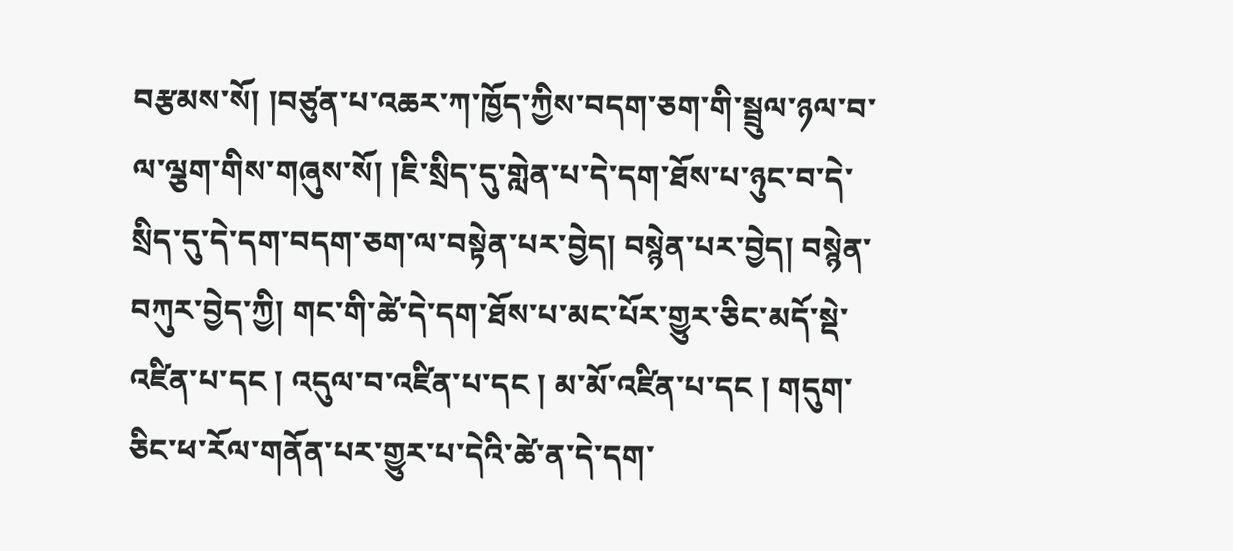བརྩམས་སོ། །བཙུན་པ་འཆར་ཀ་ཁྱོད་ཀྱིས་བདག་ཅག་གི་སྦྲུལ་ཉལ་བ་ལ་ལྕག་གིས་གཞུས་སོ། །ཇི་སྲིད་དུ་གླེན་པ་དེ་དག་ཐོས་པ་ཉུང་བ་དེ་སྲིད་དུ་དེ་དག་བདག་ཅག་ལ་བསྟེན་པར་བྱེད། བསྙེན་པར་བྱེད། བསྙེན་བཀུར་བྱེད་ཀྱི། གང་གི་ཚེ་དེ་དག་ཐོས་པ་མང་པོར་གྱུར་ཅིང་མདོ་སྡེ་འཛིན་པ་དང ། འདུལ་བ་འཛིན་པ་དང ། མ་མོ་འཛིན་པ་དང ། གདུག་ཅིང་ཕ་རོལ་གནོན་པར་གྱུར་པ་དེའི་ཚེ་ན་དེ་དག་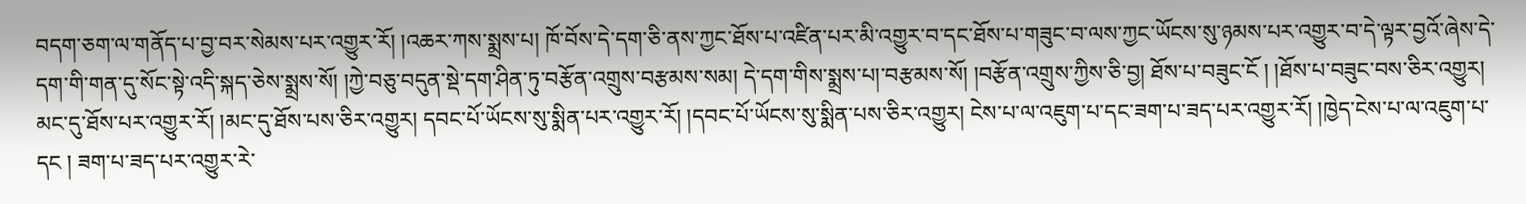བདག་ཅག་ལ་གནོད་པ་བྱ་བར་སེམས་པར་འགྱུར་རོ། །འཆར་ཀས་སྨྲས་པ། ཁོ་བོས་དེ་དག་ཅི་ནས་ཀྱང་ཐོས་པ་འཛིན་པར་མི་འགྱུར་བ་དང་ཐོས་པ་གཟུང་བ་ལས་ཀྱང་ཡོངས་སུ་ཉམས་པར་འགྱུར་བ་དེ་ལྟར་བྱའོ་ཞེས་དེ་དག་གི་གན་དུ་སོང་སྟེ་འདི་སྐད་ཅེས་སྨྲས་སོ། །ཀྱེ་བཅུ་བདུན་སྡེ་དག་ཤིན་ཏུ་བརྩོན་འགྲུས་བརྩམས་སམ། དེ་དག་གིས་སྨྲས་པ།་བརྩམས་སོ། །བརྩོན་འགྲུས་ཀྱིས་ཅི་བྱ། ཐོས་པ་བཟུང་ངོ ། །ཐོས་པ་བཟུང་བས་ཅིར་འགྱུར། མང་དུ་ཐོས་པར་འགྱུར་རོ། །མང་དུ་ཐོས་པས་ཅིར་འགྱུར། དབང་པོ་ཡོངས་སུ་སྨིན་པར་འགྱུར་རོ། །དབང་པོ་ཡོངས་སུ་སྨིན་པས་ཅིར་འགྱུར། ངེས་པ་ལ་འཇུག་པ་དང་ཟག་པ་ཟད་པར་འགྱུར་རོ། །ཁྱེད་ངེས་པ་ལ་འཇུག་པ་དང ། ཟག་པ་ཟད་པར་འགྱུར་རེ་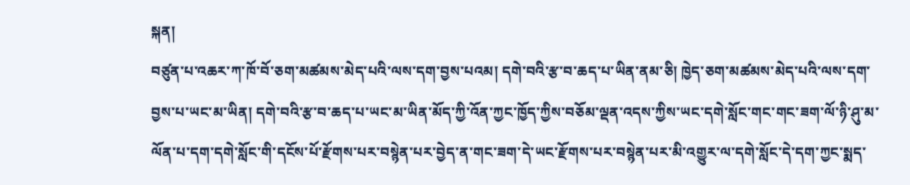སྐན།
བཙུན་པ་འཆར་ཀ་ཁོ་བོ་ཅག་མཚམས་མེད་པའི་ལས་དག་བྱས་པའམ། དགེ་བའི་རྩ་བ་ཆད་པ་ཡིན་ནམ་ཅི། ཁྱེད་ཅག་མཚམས་མེད་པའི་ལས་དག་བྱས་པ་ཡང་མ་ཡིན། དགེ་བའི་རྩ་བ་ཆད་པ་ཡང་མ་ཡིན་མོད་ཀྱི་འོན་ཀྱང་ཁྱོད་ཀྱིས་བཅོམ་ལྡན་འདས་ཀྱིས་ཡང་དགེ་སློང་གང་གང་ཟག་ལོ་ཉི་ཤུ་མ་ལོན་པ་དག་དགེ་སློང་གི་དངོས་པོ་རྫོགས་པར་བསྙེན་པར་བྱེད་ན་གང་ཟག་དེ་ཡང་རྫོགས་པར་བསྙེན་པར་མི་འགྱུར་ལ་དགེ་སློང་དེ་དག་ཀྱང་སྨད་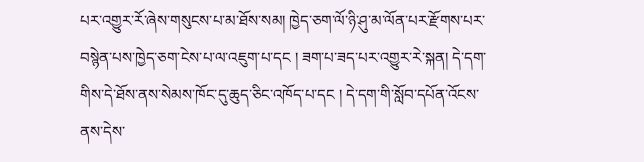པར་འགྱུར་རོ་ཞེས་གསུངས་པ་མ་ཐོས་སམ། ཁྱེད་ཅག་ལོ་ཉི་ཤུ་མ་ལོན་པར་རྫོགས་པར་བསྙེན་པས་ཁྱེད་ཅག་ངེས་པ་ལ་འཇུག་པ་དང ། ཟག་པ་ཟད་པར་འགྱུར་རེ་སྐན། དེ་དག་གིས་དེ་ཐོས་ནས་སེམས་ཁོང་དུ་ཆུད་ཅིང་འཁོད་པ་དང ། དེ་དག་གི་སློབ་དཔོན་འོངས་ནས་དེས་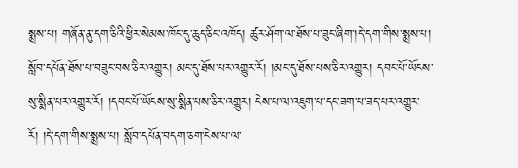སྨྲས་པ། གཞོན་ནུ་དག་ཅིའི་ཕྱིར་སེམས་ཁོང་དུ་ཆུད་ཅིང་འཁོད། ཚུར་ཤོག་ལ་ཐོས་པ་ཟུང་ཞིག་།དེ་དག་གིས་སྨྲས་པ། སློབ་དཔོན་ཐོས་པ་བཟུང་བས་ཅིར་འགྱུར། མང་དུ་ཐོས་པར་འགྱུར་རོ། །མང་དུ་ཐོས་པས་ཅིར་འགྱུར། དབང་པོ་ཡོངས་སུ་སྨིན་པར་འགྱུར་རོ། །དབང་པོ་ཡོངས་སུ་སྨིན་པས་ཅིར་འགྱུར། ངེས་པ་ལ་འཇུག་པ་དང་ཟག་པ་ཟད་པར་འགྱུར་རོ། །དེ་དག་གིས་སྨྲས་པ། སློབ་དཔོན་བདག་ཅག་ངེས་པ་ལ་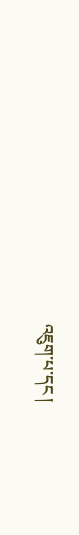འཇུག་པ་དང །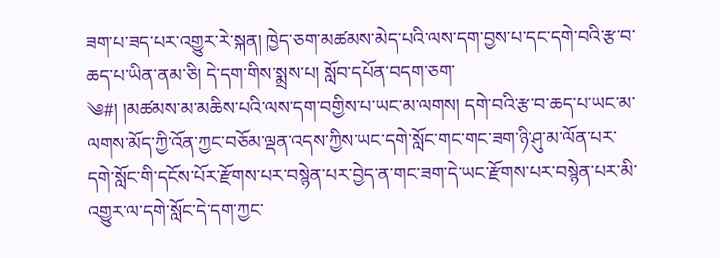ཟག་པ་ཟད་པར་འགྱུར་རེ་སྐན། ཁྱེད་ཅག་མཚམས་མེད་པའི་ལས་དག་བྱས་པ་དང་དགེ་བའི་རྩ་བ་ཆད་པ་ཡིན་ནམ་ཅི། དེ་དག་གིས་སྨྲས་པ། སློབ་དཔོན་བདག་ཅག་
༄#། །མཚམས་མ་མཆིས་པའི་ལས་དག་བགྱིས་པ་ཡང་མ་ལགས། དགེ་བའི་རྩ་བ་ཆད་པ་ཡང་མ་ལགས་མོད་ཀྱི་འོན་ཀྱང་བཅོམ་ལྡན་འདས་ཀྱིས་ཡང་དགེ་སློང་གང་གང་ཟག་ཉི་ཤུ་མ་ལོན་པར་དགེ་སློང་གི་དངོས་པོར་རྫོགས་པར་བསྙེན་པར་བྱེད་ན་གང་ཟག་དེ་ཡང་རྫོགས་པར་བསྙེན་པར་མི་འགྱུར་ལ་དགེ་སློང་དེ་དག་ཀྱང་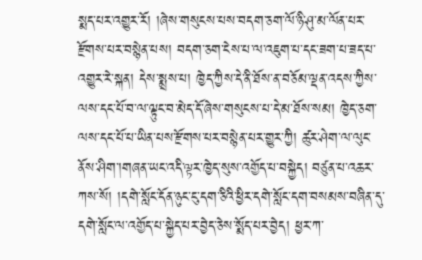སྨད་པར་འགྱུར་རོ། །ཞེས་གསུངས་པས་བདག་ཅག་ལོ་ཉི་ཤུ་མ་ལོན་པར་རྫོགས་པར་བསྙེན་པས། བདག་ཅག་ངེས་པ་ལ་འཇུག་པ་དང་ཟག་པ་ཟད་པ་འགྱུར་རེ་སྐན། དེས་སྨྲས་པ། ཁྱེད་ཀྱིས་དེ་ནི་ཐོས་ན་བཅོམ་ལྡན་འདས་ཀྱིས་ལས་དང་པོ་བ་ལ་ལྟུང་བ་མེད་དོ་ཞེས་གསུངས་པ་དེ་མ་ཐོས་སམ། ཁྱེད་ཅག་ལས་དང་པོ་པ་ཡིན་པས་རྫོགས་པར་བསྙེན་པར་གྱུར་ཀྱི། ཚུར་ཤེག་ལ་ལུང་ནོས་ཤིག་།གཞན་ཡང་འདི་ལྟར་ཁྱེད་སུས་འགྱོད་པ་བསྐྱེད། བཙུན་པ་འཆར་ཀས་སོ། །དགེ་སློང་དོན་ཉུང་ངུ་དག་ཅིའི་ཕྱིར་དགེ་སློང་དག་བསམས་བཞིན་དུ་དགེ་སློང་ལ་འགྱོད་པ་སྐྱེད་པར་བྱེད་ཅེས་སྨོད་པར་བྱེད། ཕྱར་ཀ་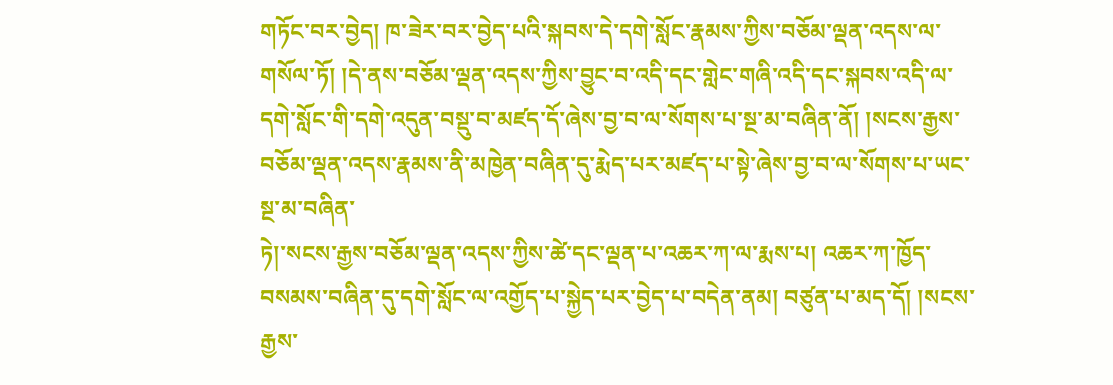གཏོང་བར་བྱེད། ཁ་ཟེར་བར་བྱེད་པའི་སྐབས་དེ་དགེ་སློང་རྣམས་ཀྱིས་བཅོམ་ལྡན་འདས་ལ་གསོལ་ཏོ། །དེ་ནས་བཅོམ་ལྡན་འདས་ཀྱིས་བྱུང་བ་འདི་དང་གླེང་གཞི་འདི་དང་སྐབས་འདི་ལ་དགེ་སློང་གི་དགེ་འདུན་བསྡུ་བ་མཛད་དོ་ཞེས་བྱ་བ་ལ་སོགས་པ་སྔ་མ་བཞིན་ནོ། །སངས་རྒྱས་བཅོམ་ལྡན་འདས་རྣམས་ནི་མཁྱེན་བཞིན་དུ་རྨེད་པར་མཛད་པ་སྟེ་ཞེས་བྱ་བ་ལ་སོགས་པ་ཡང་སྔ་མ་བཞིན་
ཏེ།་སངས་རྒྱས་བཅོམ་ལྡན་འདས་ཀྱིས་ཚེ་དང་ལྡན་པ་འཆར་ཀ་ལ་རྨས་པ། འཆར་ཀ་ཁྱོད་བསམས་བཞིན་དུ་དགེ་སློང་ལ་འགྱོད་པ་སྐྱེད་པར་བྱེད་པ་བདེན་ནམ། བཙུན་པ་མད་དོ། །སངས་རྒྱས་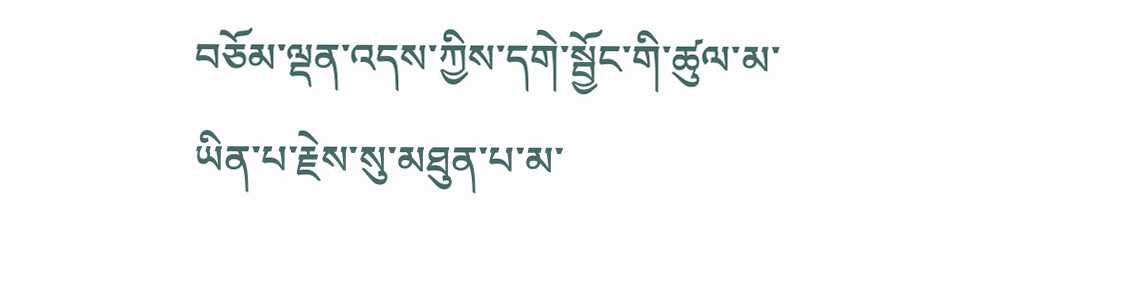བཅོམ་ལྡན་འདས་ཀྱིས་དགེ་སྦྱོང་གི་ཚུལ་མ་ཡིན་པ་རྗེས་སུ་མཐུན་པ་མ་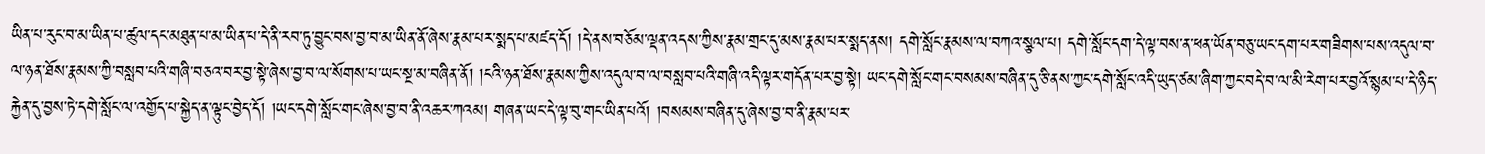ཡིན་པ་རུང་བ་མ་ཡིན་པ་ཚུལ་དང་མཐུན་པ་མ་ཡིན་པ་དེ་ནི་རབ་ཏུ་བྱུང་བས་བྱ་བ་མ་ཡིན་ནོ་ཞེས་རྣམ་པར་སྨད་པ་མཛད་དོ། །དེ་ནས་བཅོམ་ལྡན་འདས་ཀྱིས་རྣམ་གྲང་དུ་མས་རྣམ་པར་སྨད་ནས། དགེ་སློང་རྣམས་ལ་བཀའ་སྩལ་པ། དགེ་སློང་དག་དེ་ལྟ་བས་ན་ཕན་ཡོན་བཅུ་ཡང་དག་པར་གཟིགས་པས་འདུལ་བ་ལ་ཉན་ཐོས་རྣམས་ཀྱི་བསླབ་པའི་གཞི་བཅའ་བར་བྱ་སྟེ་ཞེས་བྱ་བ་ལ་སོགས་པ་ཡང་སྔ་མ་བཞིན་ནོ། །ངའི་ཉན་ཐོས་རྣམས་ཀྱིས་འདུལ་བ་ལ་བསླབ་པའི་གཞི་འདི་ལྟར་གདོན་པར་བྱ་སྟེ། ཡང་དགེ་སློང་གང་བསམས་བཞིན་དུ་ཅི་ནས་ཀྱང་དགེ་སློང་འདི་ཡུད་ཙམ་ཞིག་ཀྱང་བདེ་བ་ལ་མི་རེག་པར་བྱའོ་སྙམ་པ་དེ་ཉིད་རྐྱེན་དུ་བྱས་ཏེ་དགེ་སློང་ལ་འགྱོད་པ་སྐྱེད་ན་ལྟུང་བྱེད་དོ། །ཡང་དགེ་སློང་གང་ཞེས་བྱ་བ་ནི་འཆར་ཀའམ། གཞན་ཡང་དེ་ལྟ་བུ་གང་ཡིན་པའོ། །བསམས་བཞིན་དུ་ཞེས་བྱ་བ་ནི་རྣམ་པར་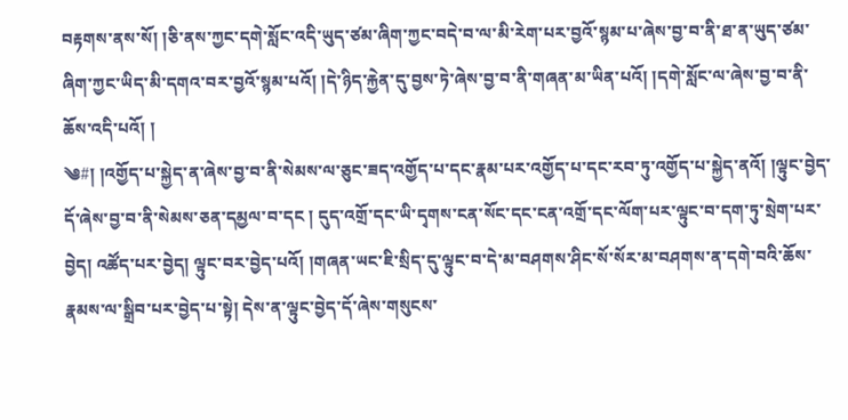བརྟགས་ནས་སོ། །ཅི་ནས་ཀྱང་དགེ་སློང་འདི་ཡུད་ཙམ་ཞིག་ཀྱང་བདེ་བ་ལ་མི་རེག་པར་བྱའོ་སྙམ་པ་ཞེས་བྱ་བ་ནི་ཐ་ན་ཡུད་ཙམ་ཞིག་ཀྱང་ཡིད་མི་དགའ་བར་བྱའོ་སྙམ་པའོ། །དེ་ཉིད་རྐྱེན་དུ་བྱས་ཏེ་ཞེས་བྱ་བ་ནི་གཞན་མ་ཡིན་པའོ། །དགེ་སློང་ལ་ཞེས་བྱ་བ་ནི་ཆོས་འདི་པའོ། །
༄#། །འགྱོད་པ་སྐྱེད་ན་ཞེས་བྱ་བ་ནི་སེམས་ལ་ཅུང་ཟད་འགྱོད་པ་དང་རྣམ་པར་འགྱོད་པ་དང་རབ་ཏུ་འགྱོད་པ་སྐྱེད་ནའོ། །ལྟུང་བྱེད་དོ་ཞེས་བྱ་བ་ནི་སེམས་ཅན་དམྱལ་བ་དང ། དུད་འགྲོ་དང་ཡི་དྭགས་ངན་སོང་དང་ངན་འགྲོ་དང་ལོག་པར་ལྟུང་བ་དག་ཏུ་སྲེག་པར་བྱེད། འཚོད་པར་བྱེད། ལྟུང་བར་བྱེད་པའོ། །གཞན་ཡང་ཇི་སྲིད་དུ་ལྟུང་བ་དེ་མ་བཤགས་ཤིང་སོ་སོར་མ་བཤགས་ན་དགེ་བའི་ཆོས་རྣམས་ལ་སྒྲིབ་པར་བྱེད་པ་སྟེ། དེས་ན་ལྟུང་བྱེད་དོ་ཞེས་གསུངས་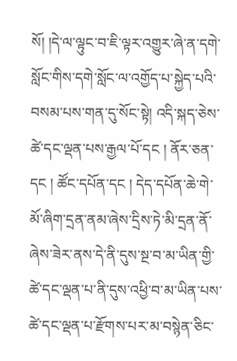སོ། །དེ་ལ་ལྟུང་བ་ཇི་ལྟར་འགྱུར་ཞེ་ན་དགེ་སློང་གིས་དགེ་སློང་ལ་འགྱོད་པ་སྐྱེད་པའི་བསམ་པས་གན་དུ་སོང་སྟེ། འདི་སྐད་ཅེས་ཚེ་དང་ལྡན་པས་རྒྱལ་པོ་དང ། ནོར་ཅན་དང ། ཚོང་དཔོན་དང ། དེད་དཔོན་ཆེ་གེ་མོ་ཞིག་དྲན་ནམ་ཞེས་དྲིས་ཏེ་མི་དྲན་ནོ་ཞེས་ཟེར་ནས་དེ་ནི་དུས་སྔ་བ་མ་ཡིན་གྱི་ཚེ་དང་ལྡན་པ་ནི་དུས་འཕྱི་བ་མ་ཡིན་པས་ཚེ་དང་ལྡན་པ་རྫོགས་པར་མ་བསྙེན་ཅིང་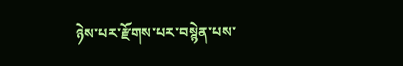ཉེས་པར་རྫོགས་པར་བསྙེན་པས་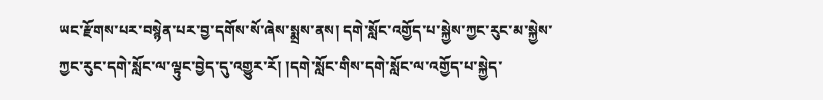ཡང་རྫོགས་པར་བསྙེན་པར་བྱ་དགོས་སོ་ཞེས་སྨྲས་ནས། དགེ་སློང་འགྱོད་པ་སྐྱེས་ཀྱང་རུང་མ་སྐྱེས་ཀྱང་རུང་དགེ་སློང་ལ་ལྟུང་བྱེད་དུ་འགྱུར་རོ། །དགེ་སློང་གིས་དགེ་སློང་ལ་འགྱོད་པ་སྐྱེད་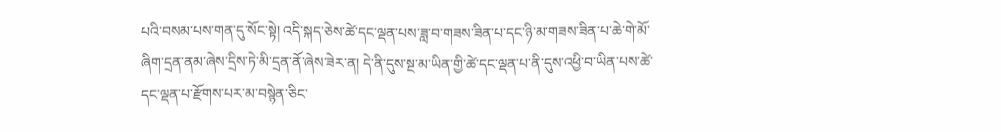པའི་བསམ་པས་གན་དུ་སོང་སྟེ། འདི་སྐད་ཅེས་ཚེ་དང་ལྡན་པས་ཟླ་བ་གཟས་ཟིན་པ་དང་ཉི་མ་གཟས་ཟིན་པ་ཆེ་གེ་མོ་ཞིག་དྲན་ནམ་ཞེས་དྲིས་ཏེ་མི་དྲན་ནོ་ཞེས་ཟེར་ན། དེ་ནི་དུས་སྔ་མ་ཡིན་གྱི་ཚེ་དང་ལྡན་པ་ནི་དུས་འཕྱི་བ་ཡིན་པས་ཚེ་དང་ལྡན་པ་རྫོགས་པར་མ་བསྙེན་ཅིང་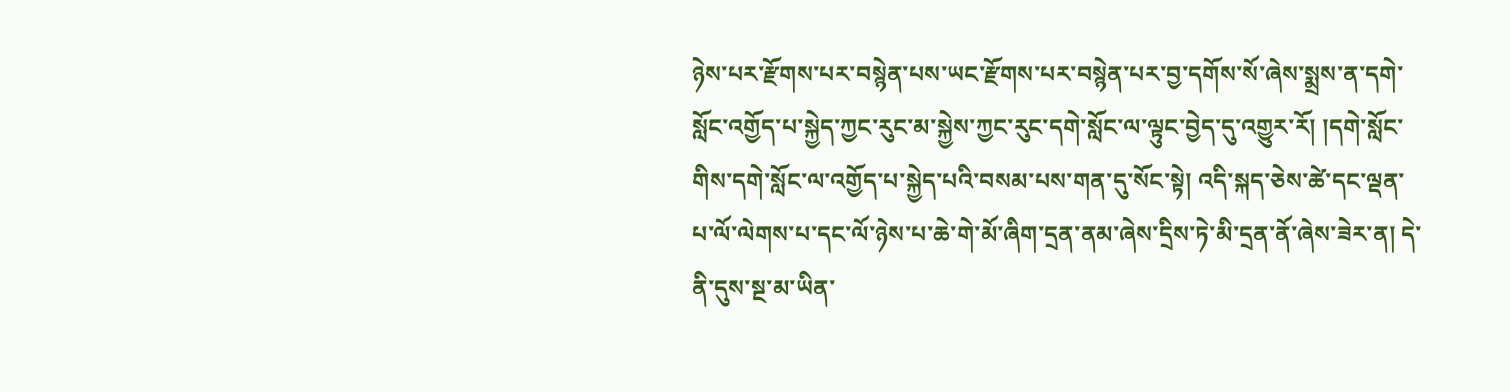ཉེས་པར་རྫོགས་པར་བསྙེན་པས་ཡང་རྫོགས་པར་བསྙེན་པར་བྱ་དགོས་སོ་ཞེས་སྨྲས་ན་དགེ་སློང་འགྱོད་པ་སྐྱེད་ཀྱང་རུང་མ་སྐྱེས་ཀྱང་རུང་དགེ་སློང་ལ་ལྟུང་བྱེད་དུ་འགྱུར་རོ། །དགེ་སློང་གིས་དགེ་སློང་ལ་འགྱོད་པ་སྐྱེད་པའི་བསམ་པས་གན་དུ་སོང་སྟེ། འདི་སྐད་ཅེས་ཚེ་དང་ལྡན་པ་ལོ་ལེགས་པ་དང་ལོ་ཉེས་པ་ཆེ་གེ་མོ་ཞིག་དྲན་ནམ་ཞེས་དྲིས་ཏེ་མི་དྲན་ནོ་ཞེས་ཟེར་ན། དེ་ནི་དུས་སྔ་མ་ཡིན་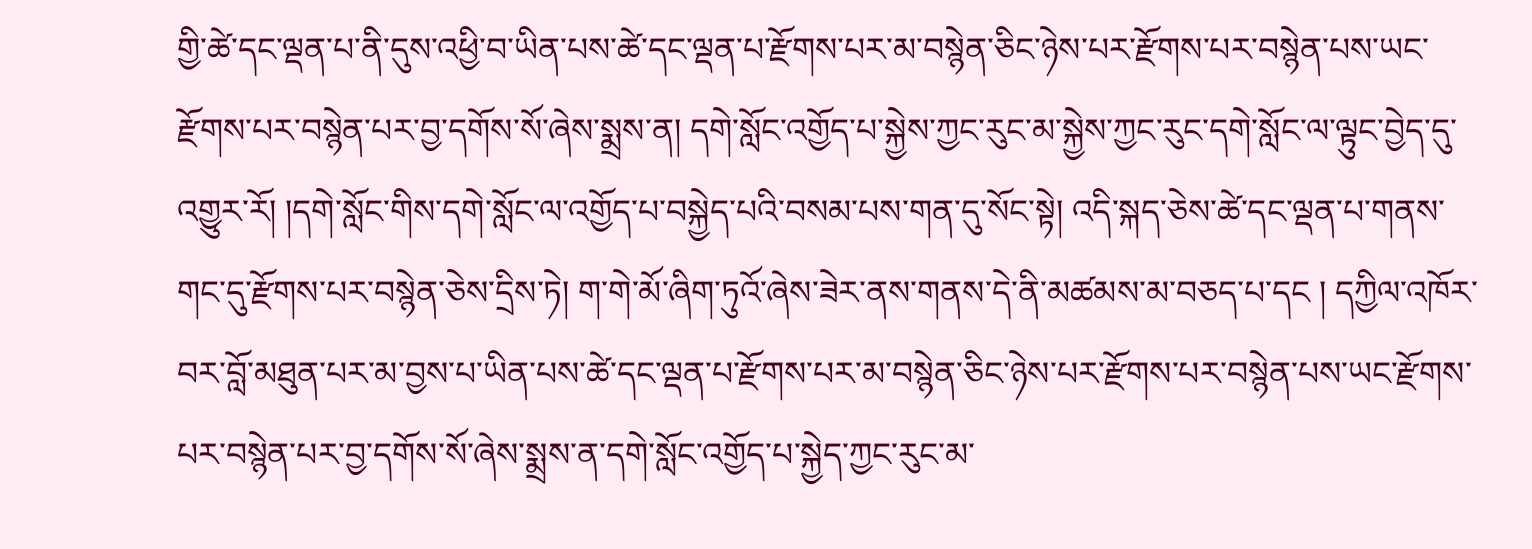གྱི་ཚེ་དང་ལྡན་པ་ནི་དུས་འཕྱི་བ་ཡིན་པས་ཚེ་དང་ལྡན་པ་རྫོགས་པར་མ་བསྙེན་ཅིང་ཉེས་པར་རྫོགས་པར་བསྙེན་པས་ཡང་རྫོགས་པར་བསྙེན་པར་བྱ་དགོས་སོ་ཞེས་སྨྲས་ན། དགེ་སློང་འགྱོད་པ་སྐྱེས་ཀྱང་རུང་མ་སྐྱེས་ཀྱང་རུང་དགེ་སློང་ལ་ལྟུང་བྱེད་དུ་འགྱུར་རོ། །དགེ་སློང་གིས་དགེ་སློང་ལ་འགྱོད་པ་བསྐྱེད་པའི་བསམ་པས་གན་དུ་སོང་སྟེ། འདི་སྐད་ཅེས་ཚེ་དང་ལྡན་པ་གནས་གང་དུ་རྫོགས་པར་བསྙེན་ཅེས་དྲིས་ཏེ། ག་གེ་མོ་ཞིག་ཏུའོ་ཞེས་ཟེར་ནས་གནས་དེ་ནི་མཚམས་མ་བཅད་པ་དང ། དཀྱིལ་འཁོར་བར་བློ་མཐུན་པར་མ་བྱས་པ་ཡིན་པས་ཚེ་དང་ལྡན་པ་རྫོགས་པར་མ་བསྙེན་ཅིང་ཉེས་པར་རྫོགས་པར་བསྙེན་པས་ཡང་རྫོགས་པར་བསྙེན་པར་བྱ་དགོས་སོ་ཞེས་སྨྲས་ན་དགེ་སློང་འགྱོད་པ་སྐྱེད་ཀྱང་རུང་མ་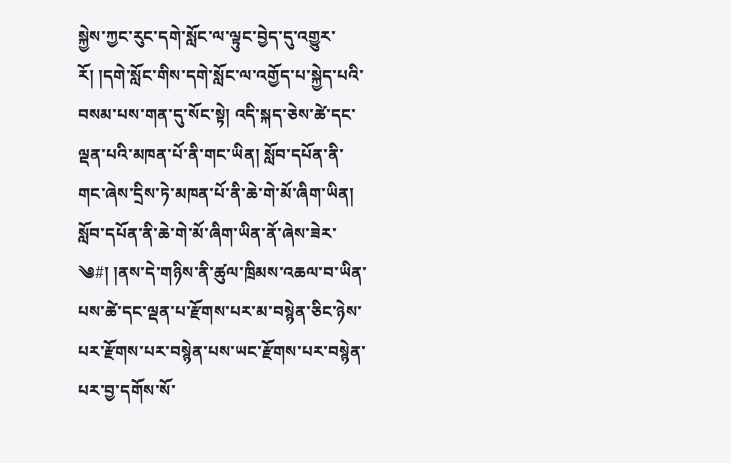སྐྱེས་ཀྱང་རུང་དགེ་སློང་ལ་ལྟུང་བྱེད་དུ་འགྱུར་རོ། །དགེ་སློང་གིས་དགེ་སློང་ལ་འགྱོད་པ་སྐྱེད་པའི་བསམ་པས་གན་དུ་སོང་སྟེ། འདི་སྐད་ཅེས་ཚེ་དང་ལྡན་པའི་མཁན་པོ་ནི་གང་ཡིན། སློབ་དཔོན་ནི་གང་ཞེས་དྲིས་ཏེ་མཁན་པོ་ནི་ཆེ་གེ་མོ་ཞིག་ཡིན། སློབ་དཔོན་ནི་ཆེ་གེ་མོ་ཞིག་ཡིན་ནོ་ཞེས་ཟེར་
༄#། །ནས་དེ་གཉིས་ནི་ཚུལ་ཁྲིམས་འཆལ་བ་ཡིན་པས་ཚེ་དང་ལྡན་པ་རྫོགས་པར་མ་བསྙེན་ཅིང་ཉེས་པར་རྫོགས་པར་བསྙེན་པས་ཡང་རྫོགས་པར་བསྙེན་པར་བྱ་དགོས་སོ་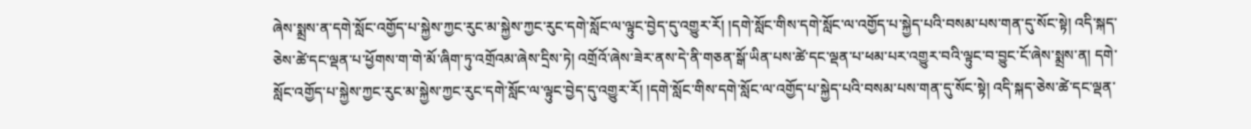ཞེས་སྨྲས་ན་དགེ་སློང་འགྱོད་པ་སྐྱེས་ཀྱང་རུང་མ་སྐྱེས་ཀྱང་རུང་དགེ་སློང་ལ་ལྟུང་བྱེད་དུ་འགྱུར་རོ། །དགེ་སློང་གིས་དགེ་སློང་ལ་འགྱོད་པ་སྐྱེད་པའི་བསམ་པས་གན་དུ་སོང་སྟེ། འདི་སྐད་ཅེས་ཚེ་དང་ལྡན་པ་ཕྱོགས་ག་གེ་མོ་ཞིག་ཏུ་འགྲོའམ་ཞེས་དྲིས་ཏེ། འགྲོའོ་ཞེས་ཟེར་ནས་དེ་ནི་གཅན་སྒོ་ཡིན་པས་ཚེ་དང་ལྡན་པ་ཕམ་པར་འགྱུར་བའི་ལྟུང་བ་བྱུང་ངོ་ཞེས་སྨྲས་ན། དགེ་སློང་འགྱོད་པ་སྐྱེས་ཀྱང་རུང་མ་སྐྱེས་ཀྱང་རུང་དགེ་སློང་ལ་ལྟུང་བྱེད་དུ་འགྱུར་རོ། །དགེ་སློང་གིས་དགེ་སློང་ལ་འགྱོད་པ་སྐྱེད་པའི་བསམ་པས་གན་དུ་སོང་སྟེ། འདི་སྐད་ཅེས་ཚེ་དང་ལྡན་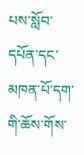པས་སློབ་དཔོན་དང་མཁན་པོ་དག་གི་ཆོས་གོས་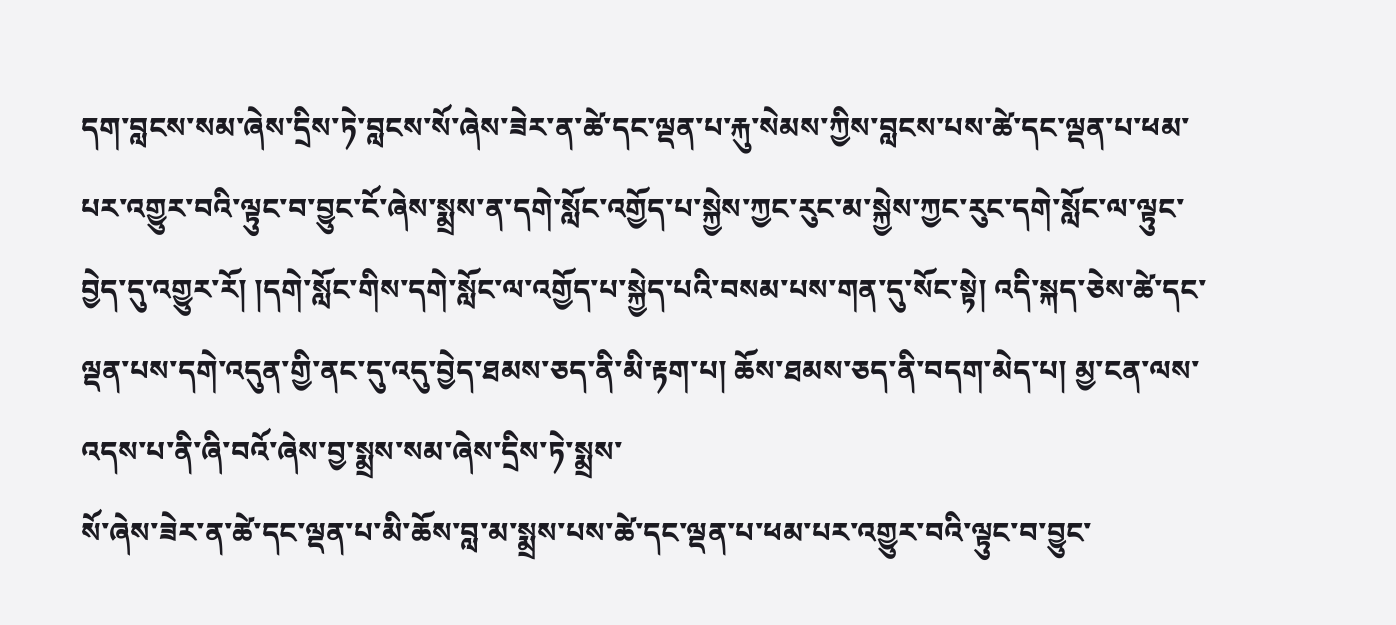དག་བླངས་སམ་ཞེས་དྲིས་ཏེ་བླངས་སོ་ཞེས་ཟེར་ན་ཚེ་དང་ལྡན་པ་རྐུ་སེམས་ཀྱིས་བླངས་པས་ཚེ་དང་ལྡན་པ་ཕམ་པར་འགྱུར་བའི་ལྟུང་བ་བྱུང་ངོ་ཞེས་སྨྲས་ན་དགེ་སློང་འགྱོད་པ་སྐྱེས་ཀྱང་རུང་མ་སྐྱེས་ཀྱང་རུང་དགེ་སློང་ལ་ལྟུང་བྱེད་དུ་འགྱུར་རོ། །དགེ་སློང་གིས་དགེ་སློང་ལ་འགྱོད་པ་སྐྱེད་པའི་བསམ་པས་གན་དུ་སོང་སྟེ། འདི་སྐད་ཅེས་ཚེ་དང་ལྡན་པས་དགེ་འདུན་གྱི་ནང་དུ་འདུ་བྱེད་ཐམས་ཅད་ནི་མི་རྟག་པ། ཆོས་ཐམས་ཅད་ནི་བདག་མེད་པ། མྱ་ངན་ལས་འདས་པ་ནི་ཞི་བའོ་ཞེས་བྱ་སྨྲས་སམ་ཞེས་དྲིས་ཏེ་སྨྲས་
སོ་ཞེས་ཟེར་ན་ཚེ་དང་ལྡན་པ་མི་ཆོས་བླ་མ་སྨྲས་པས་ཚེ་དང་ལྡན་པ་ཕམ་པར་འགྱུར་བའི་ལྟུང་བ་བྱུང་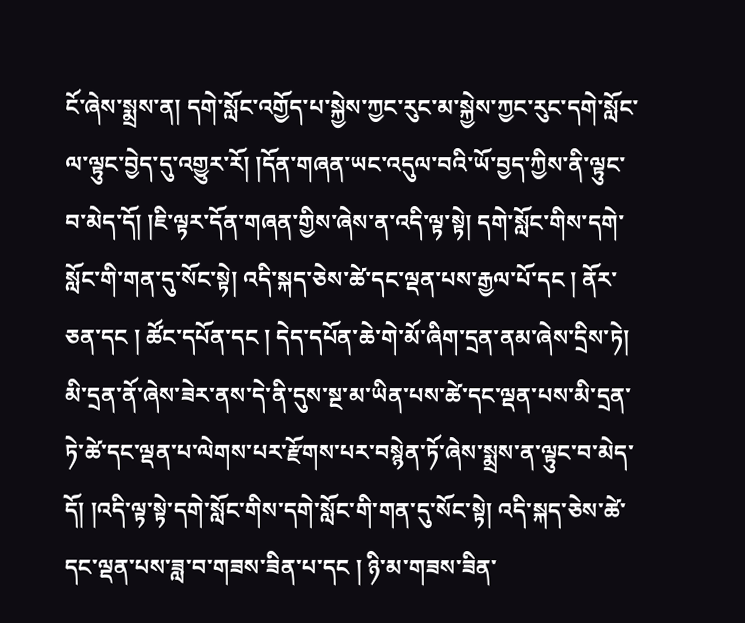ངོ་ཞེས་སྨྲས་ན། དགེ་སློང་འགྱོད་པ་སྐྱེས་ཀྱང་རུང་མ་སྐྱེས་ཀྱང་རུང་དགེ་སློང་ལ་ལྟུང་བྱེད་དུ་འགྱུར་རོ། །དོན་གཞན་ཡང་འདུལ་བའི་ཡོ་བྱད་ཀྱིས་ནི་ལྟུང་བ་མེད་དོ། །ཇི་ལྟར་དོན་གཞན་གྱིས་ཞེས་ན་འདི་ལྟ་སྟེ། དགེ་སློང་གིས་དགེ་སློང་གི་གན་དུ་སོང་སྟེ། འདི་སྐད་ཅེས་ཚེ་དང་ལྡན་པས་རྒྱལ་པོ་དང ། ནོར་ཅན་དང ། ཚོང་དཔོན་དང ། དེད་དཔོན་ཆེ་གེ་མོ་ཞིག་དྲན་ནམ་ཞེས་དྲིས་ཏེ། མི་དྲན་ནོ་ཞེས་ཟེར་ནས་དེ་ནི་དུས་སྔ་མ་ཡིན་པས་ཚེ་དང་ལྡན་པས་མི་དྲན་ཏེ་ཚེ་དང་ལྡན་པ་ལེགས་པར་རྫོགས་པར་བསྙེན་ཏོ་ཞེས་སྨྲས་ན་ལྟུང་བ་མེད་དོ། །འདི་ལྟ་སྟེ་དགེ་སློང་གིས་དགེ་སློང་གི་གན་དུ་སོང་སྟེ། འདི་སྐད་ཅེས་ཚེ་དང་ལྡན་པས་ཟླ་བ་གཟས་ཟིན་པ་དང ། ཉི་མ་གཟས་ཟིན་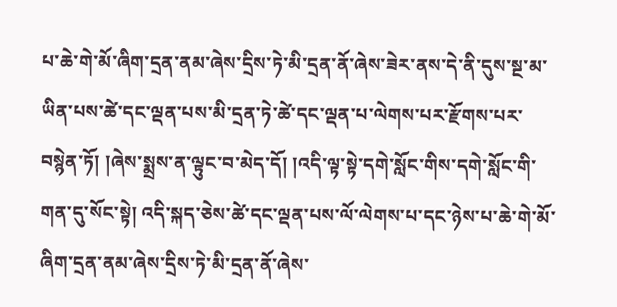པ་ཆེ་གེ་མོ་ཞིག་དྲན་ནམ་ཞེས་དྲིས་ཏེ་མི་དྲན་ནོ་ཞེས་ཟེར་ནས་དེ་ནི་དུས་སྔ་མ་ཡིན་པས་ཚེ་དང་ལྡན་པས་མི་དྲན་ཏེ་ཚེ་དང་ལྡན་པ་ལེགས་པར་རྫོགས་པར་བསྙེན་ཏོ། །ཞེས་སྨྲས་ན་ལྟུང་བ་མེད་དོ། །འདི་ལྟ་སྟེ་དགེ་སློང་གིས་དགེ་སློང་གི་གན་དུ་སོང་སྟེ། འདི་སྐད་ཅེས་ཚེ་དང་ལྡན་པས་ལོ་ལེགས་པ་དང་ཉེས་པ་ཆེ་གེ་མོ་ཞིག་དྲན་ནམ་ཞེས་དྲིས་ཏེ་མི་དྲན་ནོ་ཞེས་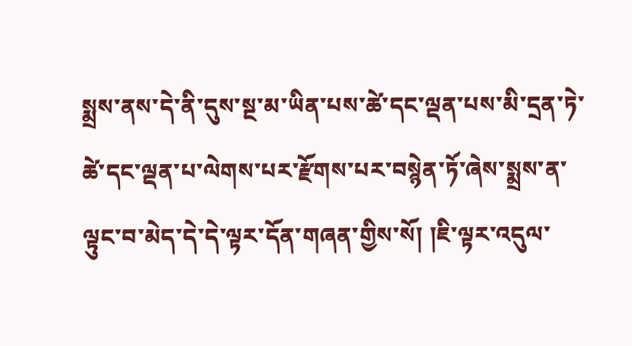སྨྲས་ནས་དེ་ནི་དུས་སྔ་མ་ཡིན་པས་ཚེ་དང་ལྡན་པས་མི་དྲན་ཏེ་ཚེ་དང་ལྡན་པ་ལེགས་པར་རྫོགས་པར་བསྙེན་ཏོ་ཞེས་སྨྲས་ན་ལྟུང་བ་མེད་དེ་དེ་ལྟར་དོན་གཞན་གྱིས་སོ། །ཇི་ལྟར་འདུལ་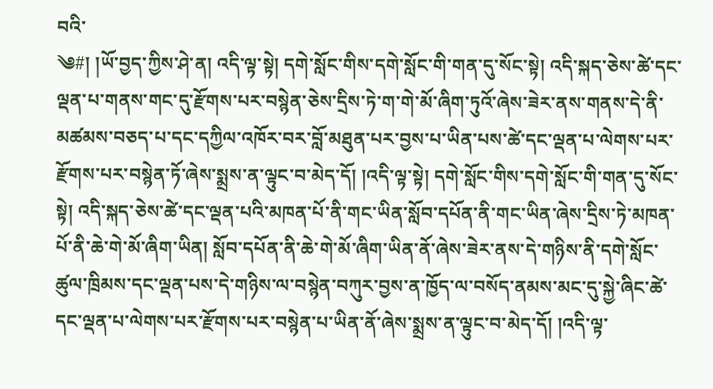བའི་
༄#། །ཡོ་བྱད་ཀྱིས་ཤེ་ན། འདི་ལྟ་སྟེ། དགེ་སློང་གིས་དགེ་སློང་གི་གན་དུ་སོང་སྟེ། འདི་སྐད་ཅེས་ཚེ་དང་ལྡན་པ་གནས་གང་དུ་རྫོགས་པར་བསྙེན་ཅེས་དྲིས་ཏེ་ག་གེ་མོ་ཞིག་ཏུའོ་ཞེས་ཟེར་ནས་གནས་དེ་ནི་མཚམས་བཅད་པ་དང་དཀྱིལ་འཁོར་བར་བློ་མཐུན་པར་བྱས་པ་ཡིན་པས་ཚེ་དང་ལྡན་པ་ལེགས་པར་རྫོགས་པར་བསྙེན་ཏོ་ཞེས་སྨྲས་ན་ལྟུང་བ་མེད་དོ། །འདི་ལྟ་སྟེ། དགེ་སློང་གིས་དགེ་སློང་གི་གན་དུ་སོང་སྟེ། འདི་སྐད་ཅེས་ཚེ་དང་ལྡན་པའི་མཁན་པོ་ནི་གང་ཡིན་སློབ་དཔོན་ནི་གང་ཡིན་ཞེས་དྲིས་ཏེ་མཁན་པོ་ནི་ཆེ་གེ་མོ་ཞིག་ཡིན། སློབ་དཔོན་ནི་ཆེ་གེ་མོ་ཞིག་ཡིན་ནོ་ཞེས་ཟེར་ནས་དེ་གཉིས་ནི་དགེ་སློང་ཚུལ་ཁྲིམས་དང་ལྡན་པས་དེ་གཉིས་ལ་བསྙེན་བཀུར་བྱས་ན་ཁྱོད་ལ་བསོད་ནམས་མང་དུ་སྐྱེ་ཞིང་ཚེ་དང་ལྡན་པ་ལེགས་པར་རྫོགས་པར་བསྙེན་པ་ཡིན་ནོ་ཞེས་སྨྲས་ན་ལྟུང་བ་མེད་དོ། །འདི་ལྟ་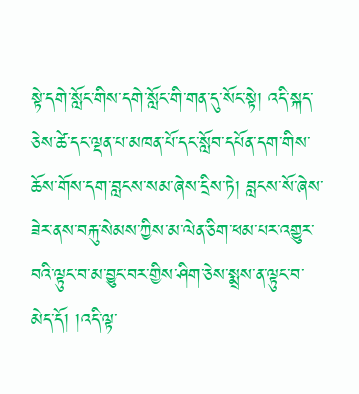སྟེ་དགེ་སློང་གིས་དགེ་སློང་གི་གན་དུ་སོང་སྟེ། འདི་སྐད་ཅེས་ཚེ་དང་ལྡན་པ་མཁན་པོ་དང་སློབ་དཔོན་དག་གིས་ཆོས་གོས་དག་བླངས་སམ་ཞེས་དྲིས་ཏེ། བླངས་སོ་ཞེས་ཟེར་ནས་བརྐུ་སེམས་ཀྱིས་མ་ལེན་ཅིག་ཕམ་པར་འགྱུར་བའི་ལྟུང་བ་མ་བྱུང་བར་གྱིས་ཤིག་ཅེས་སྨྲས་ན་ལྟུང་བ་མེད་དོ། །འདི་ལྟ་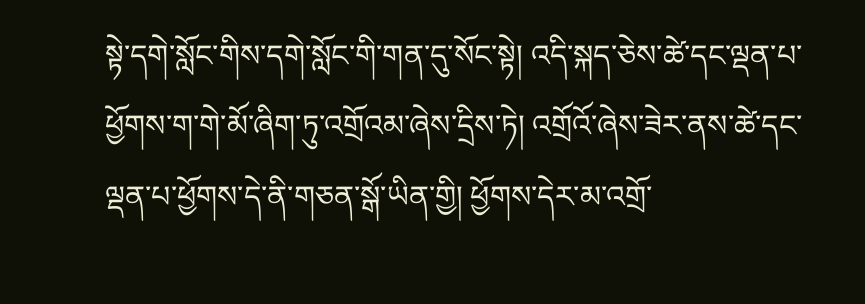སྟེ་དགེ་སློང་གིས་དགེ་སློང་གི་གན་དུ་སོང་སྟེ། འདི་སྐད་ཅེས་ཚེ་དང་ལྡན་པ་ཕྱོགས་ག་གེ་མོ་ཞིག་ཏུ་འགྲོའམ་ཞེས་དྲིས་ཏེ། འགྲོའོ་ཞེས་ཟེར་ནས་ཚེ་དང་ལྡན་པ་ཕྱོགས་དེ་ནི་གཅན་སྒོ་ཡིན་གྱི། ཕྱོགས་དེར་མ་འགྲོ་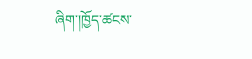ཞིག་།ཁྱོད་ཚངས་